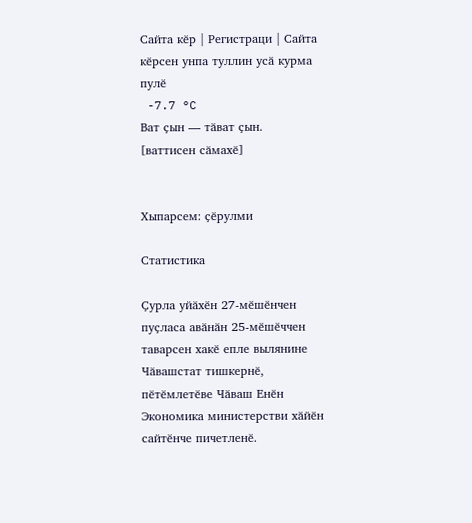Сайта кӗр | Регистраци | Сайта кӗрсен унпа туллин усӑ курма пулӗ
 -7.7 °C
Ват ҫын — тӑват ҫын.
[ваттисен сӑмахӗ]


Хыпарсем: ҫӗрулми

Статистика

Ҫурла уйӑхӗн 27-мӗшӗнчен пуҫласа авӑнӑн 25-мӗшӗччен таварсен хакӗ епле вылянине Чӑвашстат тишкернӗ, пӗтӗмлетӗве Чӑваш Енӗн Экономика министерстви хӑйӗн сайтӗнче пичетленӗ.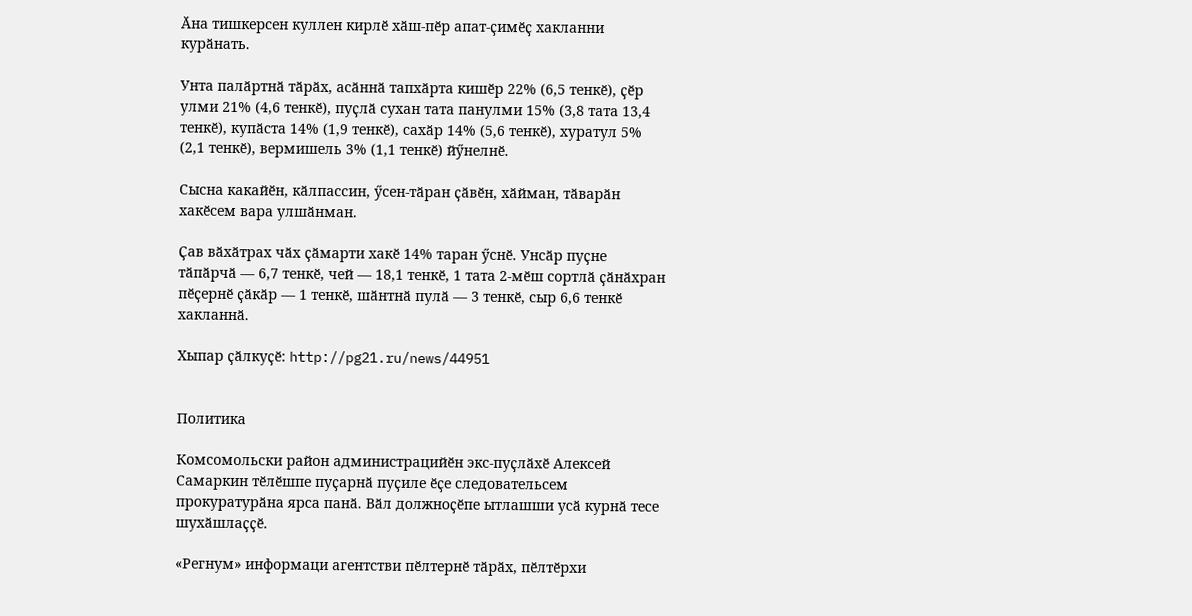Ӑна тишкерсен куллен кирлӗ хӑш-пӗр апат-ҫимӗҫ хакланни курӑнать.

Унта палӑртнӑ тӑрӑх, асӑннӑ тапхӑрта кишӗр 22% (6,5 тенкӗ), ҫӗр улми 21% (4,6 тенкӗ), пуҫлӑ сухан тата панулми 15% (3,8 тата 13,4 тенкӗ), купӑста 14% (1,9 тенкӗ), сахӑр 14% (5,6 тенкӗ), хуратул 5% (2,1 тенкӗ), вермишель 3% (1,1 тенкӗ) йӳнелнӗ.

Сысна какайӗн, кӑлпассин, ӳсен-тӑран ҫӑвӗн, хӑйман, тӑварӑн хакӗсем вара улшӑнман.

Ҫав вӑхӑтрах чӑх ҫӑмарти хакӗ 14% таран ӳснӗ. Унсӑр пуҫне тӑпӑрчӑ — 6,7 тенкӗ, чей — 18,1 тенкӗ, 1 тата 2-мӗш сортлӑ ҫӑнӑхран пӗҫернӗ ҫӑкӑр — 1 тенкӗ, шӑнтнӑ пулӑ — 3 тенкӗ, сыр 6,6 тенкӗ хакланнӑ.

Хыпар ҫӑлкуҫӗ: http://pg21.ru/news/44951


Политика

Комсомольски район администрацийӗн экс-пуҫлӑхӗ Алексей Самаркин тӗлӗшпе пуҫарнӑ пуҫиле ӗҫе следовательсем прокуратурӑна ярса панӑ. Вӑл должноҫӗпе ытлашши усӑ курнӑ тесе шухӑшлаҫҫӗ.

«Регнум» информаци агентстви пӗлтернӗ тӑрӑх, пӗлтӗрхи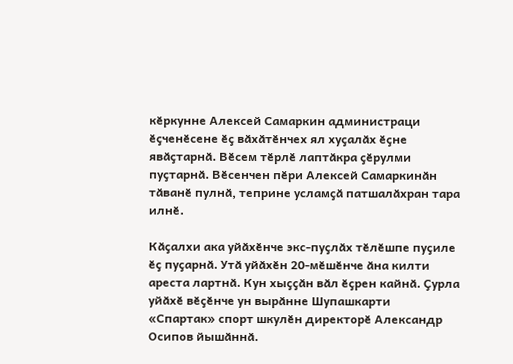кӗркунне Алексей Самаркин администраци ӗҫченӗсене ӗҫ вӑхӑтӗнчех ял хуҫалӑх ӗҫне явӑҫтарнӑ. Вӗсем тӗрлӗ лаптӑкра ҫӗрулми пуҫтарнӑ. Вӗсенчен пӗри Алексей Самаркинӑн тӑванӗ пулнӑ, теприне усламҫӑ патшалӑхран тара илнӗ.

Кӑҫалхи ака уйӑхӗнче экс-пуҫлӑх тӗлӗшпе пуҫиле ӗҫ пуҫарнӑ. Утӑ уйӑхӗн 20-мӗшӗнче ӑна килти ареста лартнӑ. Кун хыҫҫӑн вӑл ӗҫрен кайнӑ. Ҫурла уйӑхӗ вӗҫӗнче ун вырӑнне Шупашкарти «Спартак» спорт шкулӗн директорӗ Александр Осипов йышӑннӑ.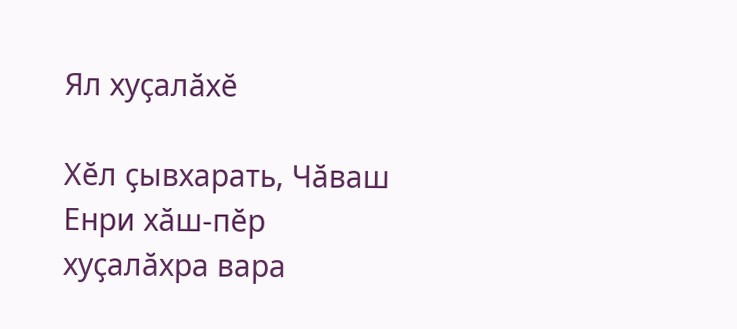Ял хуҫалӑхӗ

Хӗл ҫывхарать, Чӑваш Енри хӑш-пӗр хуҫалӑхра вара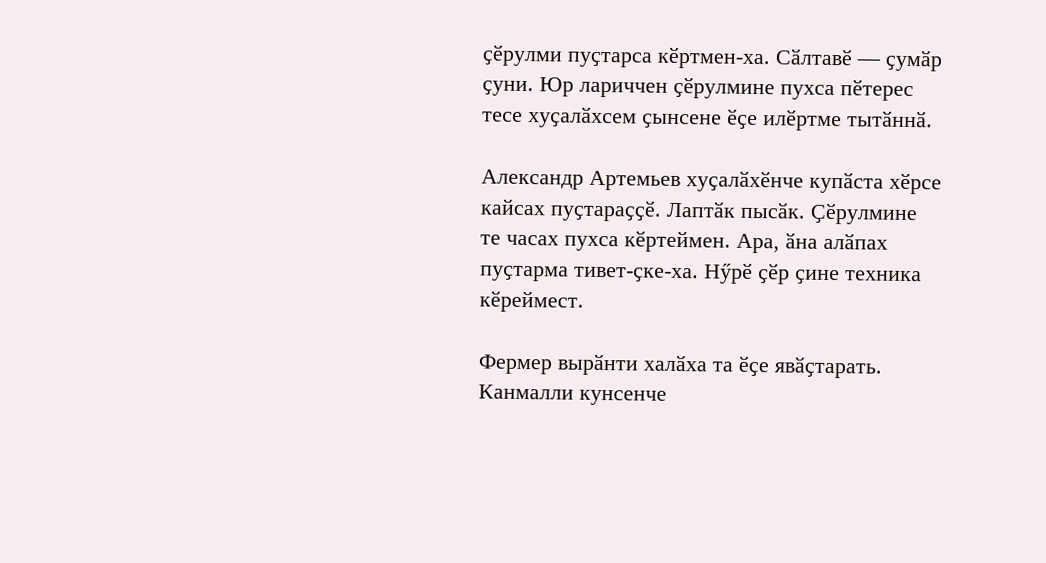ҫӗрулми пуҫтарса кӗртмен-ха. Сӑлтавӗ — ҫумӑр ҫуни. Юр лариччен ҫӗрулмине пухса пӗтерес тесе хуҫалӑхсем ҫынсене ӗҫе илӗртме тытӑннӑ.

Александр Артемьев хуҫалӑхӗнче купӑста хӗрсе кайсах пуҫтараҫҫӗ. Лаптӑк пысӑк. Ҫӗрулмине те часах пухса кӗртеймен. Ара, ӑна алӑпах пуҫтарма тивет-ҫке-ха. Нӳрӗ ҫӗр ҫине техника кӗреймест.

Фермер вырӑнти халӑха та ӗҫе явӑҫтарать. Канмалли кунсенче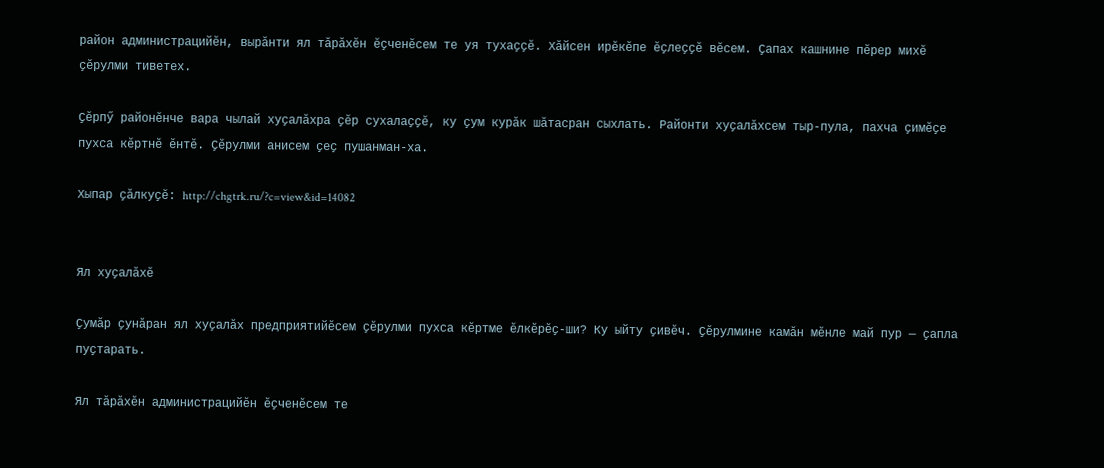район администрацийӗн, вырӑнти ял тӑрӑхӗн ӗҫченӗсем те уя тухаҫҫӗ. Хӑйсен ирӗкӗпе ӗҫлеҫҫӗ вӗсем. Ҫапах кашнине пӗрер михӗ ҫӗрулми тиветех.

Ҫӗрпӳ районӗнче вара чылай хуҫалӑхра ҫӗр сухалаҫҫӗ, ку ҫум курӑк шӑтасран сыхлать. Районти хуҫалӑхсем тыр-пула, пахча ҫимӗҫе пухса кӗртнӗ ӗнтӗ. Ҫӗрулми анисем ҫеҫ пушанман-ха.

Хыпар ҫӑлкуҫӗ: http://chgtrk.ru/?c=view&id=14082


Ял хуҫалӑхӗ

Ҫумӑр ҫунӑран ял хуҫалӑх предприятийӗсем ҫӗрулми пухса кӗртме ӗлкӗрӗҫ-ши? Ку ыйту ҫивӗч. Ҫӗрулмине камӑн мӗнле май пур — ҫапла пуҫтарать.

Ял тӑрӑхӗн администрацийӗн ӗҫченӗсем те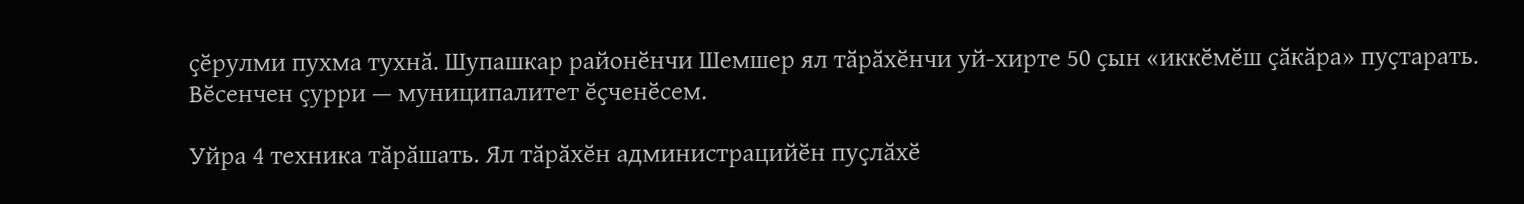ҫӗрулми пухма тухнӑ. Шупашкар районӗнчи Шемшер ял тӑрӑхӗнчи уй-хирте 50 ҫын «иккӗмӗш ҫӑкӑра» пуҫтарать. Вӗсенчен ҫурри — муниципалитет ӗҫченӗсем.

Уйра 4 техника тӑрӑшать. Ял тӑрӑхӗн администрацийӗн пуҫлӑхӗ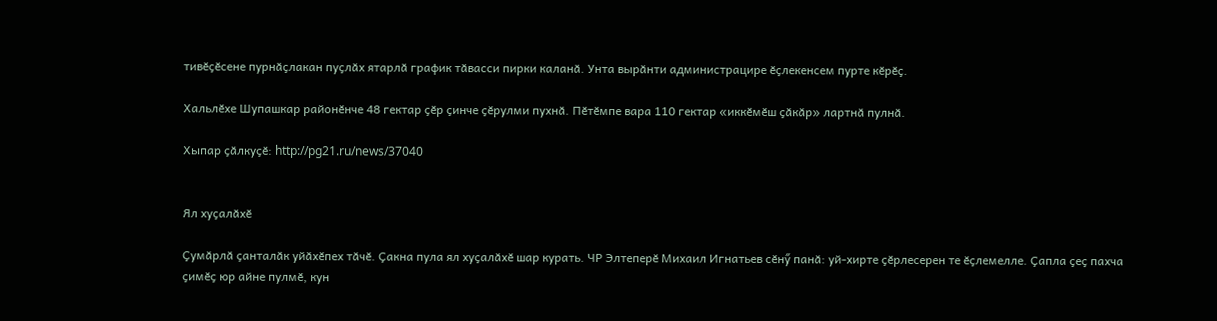тивӗҫӗсене пурнӑҫлакан пуҫлӑх ятарлӑ график тӑвасси пирки каланӑ. Унта вырӑнти администрацире ӗҫлекенсем пурте кӗрӗҫ.

Хальлӗхе Шупашкар районӗнче 48 гектар ҫӗр ҫинче ҫӗрулми пухнӑ. Пӗтӗмпе вара 110 гектар «иккӗмӗш ҫӑкӑр» лартнӑ пулнӑ.

Хыпар ҫӑлкуҫӗ: http://pg21.ru/news/37040


Ял хуҫалӑхӗ

Ҫумӑрлӑ ҫанталӑк уйӑхӗпех тӑчӗ. Ҫакна пула ял хуҫалӑхӗ шар курать. ЧР Элтеперӗ Михаил Игнатьев сӗнӳ панӑ: уй-хирте ҫӗрлесерен те ӗҫлемелле. Ҫапла ҫеҫ пахча ҫимӗҫ юр айне пулмӗ, кун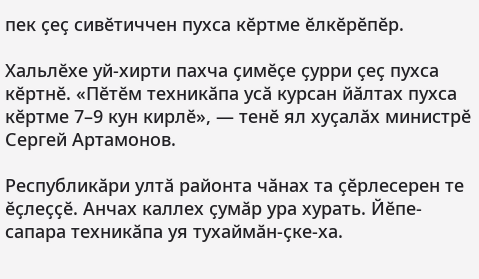пек ҫеҫ сивӗтиччен пухса кӗртме ӗлкӗрӗпӗр.

Хальлӗхе уй-хирти пахча ҫимӗҫе ҫурри ҫеҫ пухса кӗртнӗ. «Пӗтӗм техникӑпа усӑ курсан йӑлтах пухса кӗртме 7–9 кун кирлӗ», — тенӗ ял хуҫалӑх министрӗ Сергей Артамонов.

Республикӑри ултӑ районта чӑнах та ҫӗрлесерен те ӗҫлеҫҫӗ. Анчах каллех ҫумӑр ура хурать. Йӗпе-сапара техникӑпа уя тухаймӑн-ҫке-ха.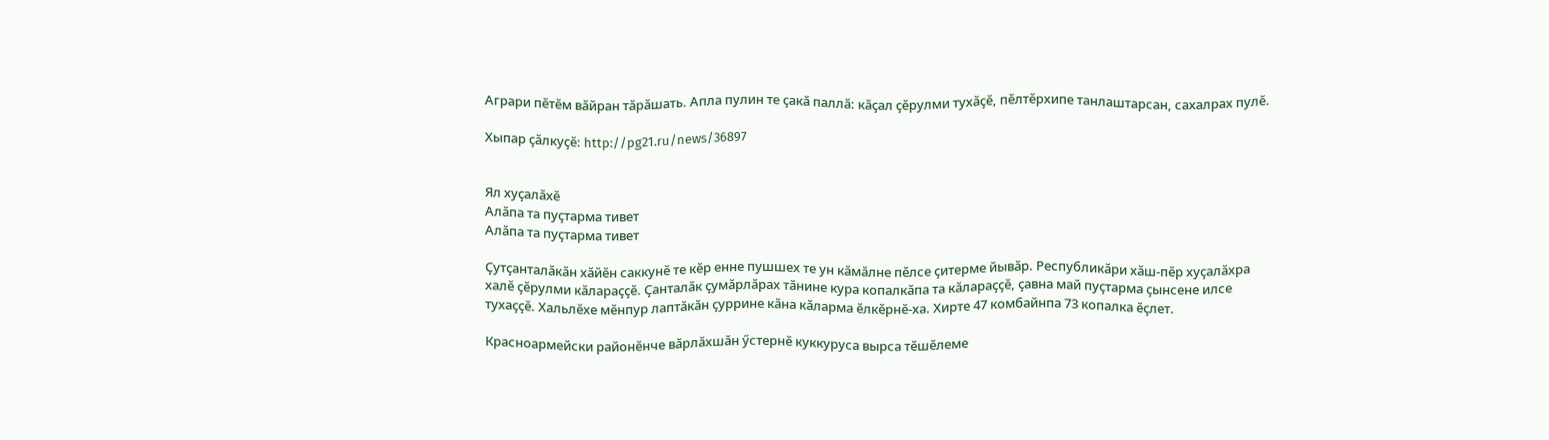Аграри пӗтӗм вӑйран тӑрӑшать. Апла пулин те ҫакӑ паллӑ: кӑҫал ҫӗрулми тухӑҫӗ, пӗлтӗрхипе танлаштарсан, сахалрах пулӗ.

Хыпар ҫӑлкуҫӗ: http://pg21.ru/news/36897


Ял хуҫалӑхӗ
Алӑпа та пуҫтарма тивет
Алӑпа та пуҫтарма тивет

Ҫутҫанталӑкӑн хӑйӗн саккунӗ те кӗр енне пушшех те ун кӑмӑлне пӗлсе ҫитерме йывӑр. Республикӑри хӑш-пӗр хуҫалӑхра халӗ ҫӗрулми кӑлараҫҫӗ. Ҫанталӑк ҫумӑрлӑрах тӑнине кура копалкӑпа та кӑлараҫҫӗ, ҫавна май пуҫтарма ҫынсене илсе тухаҫҫӗ. Хальлӗхе мӗнпур лаптӑкӑн ҫуррине кӑна кӑларма ӗлкӗрнӗ-ха. Хирте 47 комбайнпа 73 копалка ӗҫлет.

Красноармейски районӗнче вӑрлӑхшӑн ӳстернӗ куккуруса вырса тӗшӗлеме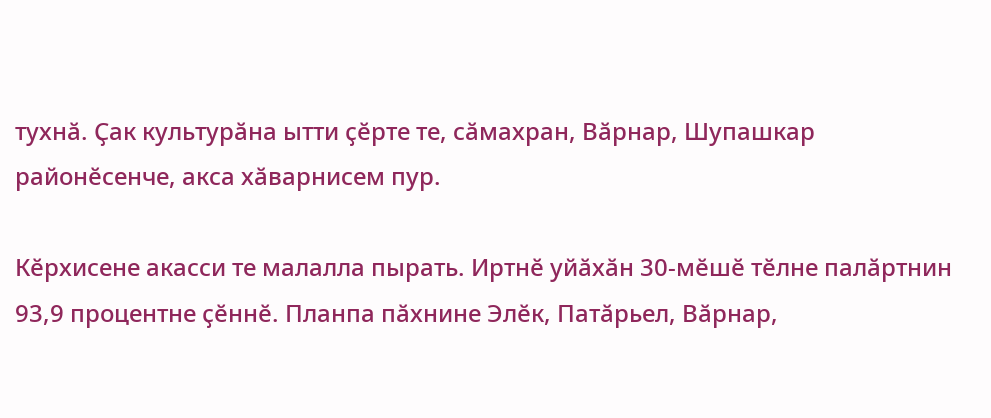тухнӑ. Ҫак культурӑна ытти ҫӗрте те, сӑмахран, Вӑрнар, Шупашкар районӗсенче, акса хӑварнисем пур.

Кӗрхисене акасси те малалла пырать. Иртнӗ уйӑхӑн 30-мӗшӗ тӗлне палӑртнин 93,9 процентне ҫӗннӗ. Планпа пӑхнине Элӗк, Патӑрьел, Вӑрнар,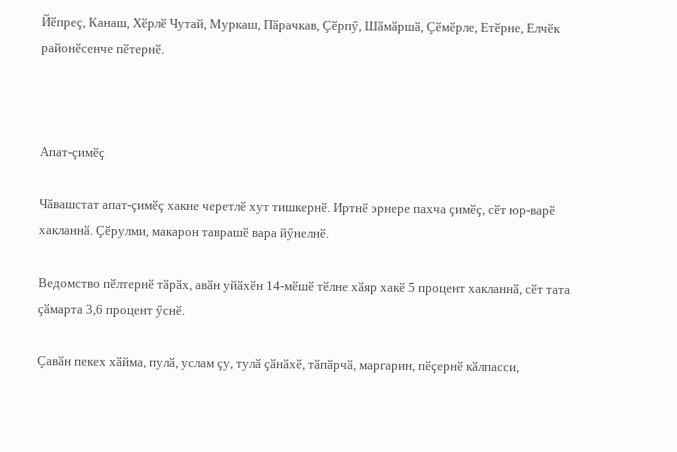Йӗпреҫ, Канаш, Хӗрлӗ Чутай, Муркаш, Пӑрачкав, Ҫӗрпӳ, Шӑмӑршӑ, Ҫӗмӗрле, Етӗрне, Елчӗк районӗсенче пӗтернӗ.



Апат-ҫимӗҫ

Чӑвашстат апат-ҫимӗҫ хакне черетлӗ хут тишкернӗ. Иртнӗ эрнере пахча ҫимӗҫ, сӗт юр-варӗ хакланнӑ. Ҫӗрулми, макарон таврашӗ вара йӳнелнӗ.

Ведомство пӗлтернӗ тӑрӑх, авӑн уйӑхӗн 14-мӗшӗ тӗлне хӑяр хакӗ 5 процент хакланнӑ, сӗт тата ҫӑмарта 3,6 процент ӳснӗ.

Ҫавӑн пекех хӑйма, пулӑ, услам ҫу, тулӑ ҫӑнӑхӗ, тӑпӑрчӑ, маргарин, пӗҫернӗ кӑлпасси,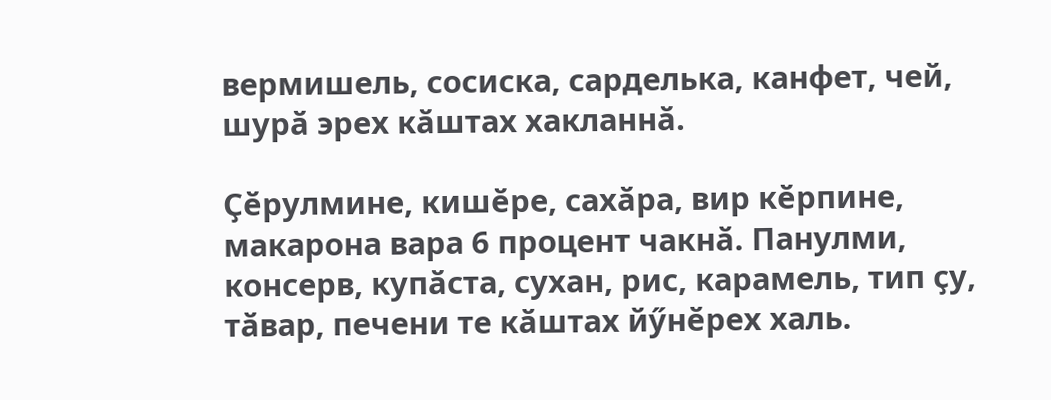вермишель, сосиска, сарделька, канфет, чей, шурӑ эрех кӑштах хакланнӑ.

Ҫӗрулмине, кишӗре, сахӑра, вир кӗрпине, макарона вара 6 процент чакнӑ. Панулми, консерв, купӑста, сухан, рис, карамель, тип ҫу, тӑвар, печени те кӑштах йӳнӗрех халь.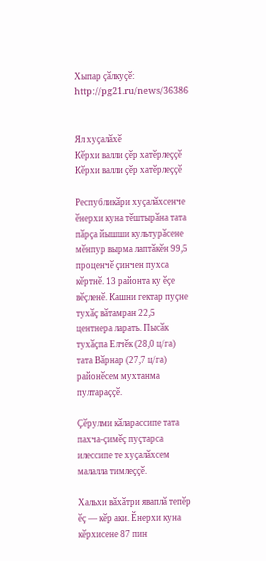Хыпар ҫӑлкуҫӗ: http://pg21.ru/news/36386


Ял хуҫалӑхӗ
Кӗрхи валли ҫӗр хатӗрлеҫҫӗ
Кӗрхи валли ҫӗр хатӗрлеҫҫӗ

Республикӑри хуҫалӑхсенче ӗнерхи куна тӗштырӑна тата пӑрҫа йышши культурӑсене мӗнпур вырма лаптӑкӗн 99,5 проценчӗ ҫинчен пухса кӗртнӗ. 13 районта ку ӗҫе вӗҫленӗ. Кашни гектар пуҫне тухӑҫ вӑтамран 22,5 центнера ларать. Пысӑк тухӑҫпа Елчӗк (28,0 ц/га) тата Вӑрнар (27,7 ц/га) районӗсем мухтанма пултараҫҫӗ.

Ҫӗрулми кӑларассипе тата пахча-ҫимӗҫ пуҫтарса илессипе те хуҫалӑхсем малалла тимлеҫҫӗ.

Хальхи вӑхӑтри яваплӑ тепӗр ӗҫ — кӗр аки. Ӗнерхи куна кӗрхисене 87 пин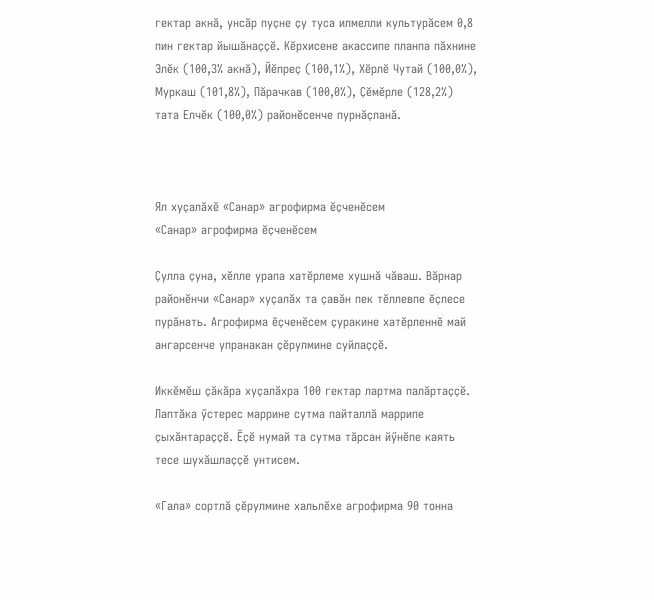гектар акнӑ, унсӑр пуҫне ҫу туса илмелли культурӑсем 0,8 пин гектар йышӑнаҫҫӗ. Кӗрхисене акассипе планпа пӑхнине Элӗк (100,3% акнӑ), Йӗпреҫ (100,1%), Хӗрлӗ Чутай (100,0%), Муркаш (101,8%), Пӑрачкав (100,0%), Ҫӗмӗрле (128,2%) тата Елчӗк (100,0%) районӗсенче пурнӑҫланӑ.



Ял хуҫалӑхӗ «Санар» агрофирма ӗҫченӗсем
«Санар» агрофирма ӗҫченӗсем

Ҫулла ҫуна, хӗлле урапа хатӗрлеме хушнӑ чӑваш. Вӑрнар районӗнчи «Санар» хуҫалӑх та ҫавӑн пек тӗллевпе ӗҫлесе пурӑнать. Агрофирма ӗҫченӗсем ҫуракине хатӗрленнӗ май ангарсенче упранакан ҫӗрулмине суйлаҫҫӗ.

Иккӗмӗш ҫӑкӑра хуҫалӑхра 100 гектар лартма палӑртаҫҫӗ. Лаптӑка ӳстерес маррине сутма пайталлӑ маррипе ҫыхӑнтараҫҫӗ. Ӗҫӗ нумай та сутма тӑрсан йӳнӗпе каять тесе шухӑшлаҫҫӗ унтисем.

«Гала» сортлӑ ҫӗрулмине хальлӗхе агрофирма 90 тонна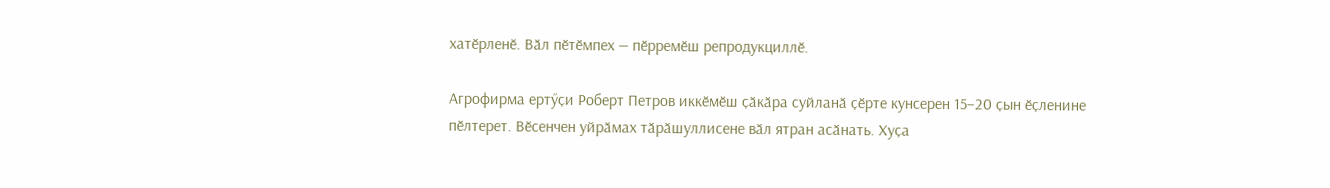хатӗрленӗ. Вӑл пӗтӗмпех — пӗрремӗш репродукциллӗ.

Агрофирма ертӳҫи Роберт Петров иккӗмӗш ҫӑкӑра суйланӑ ҫӗрте кунсерен 15–20 ҫын ӗҫленине пӗлтерет. Вӗсенчен уйрӑмах тӑрӑшуллисене вӑл ятран асӑнать. Хуҫа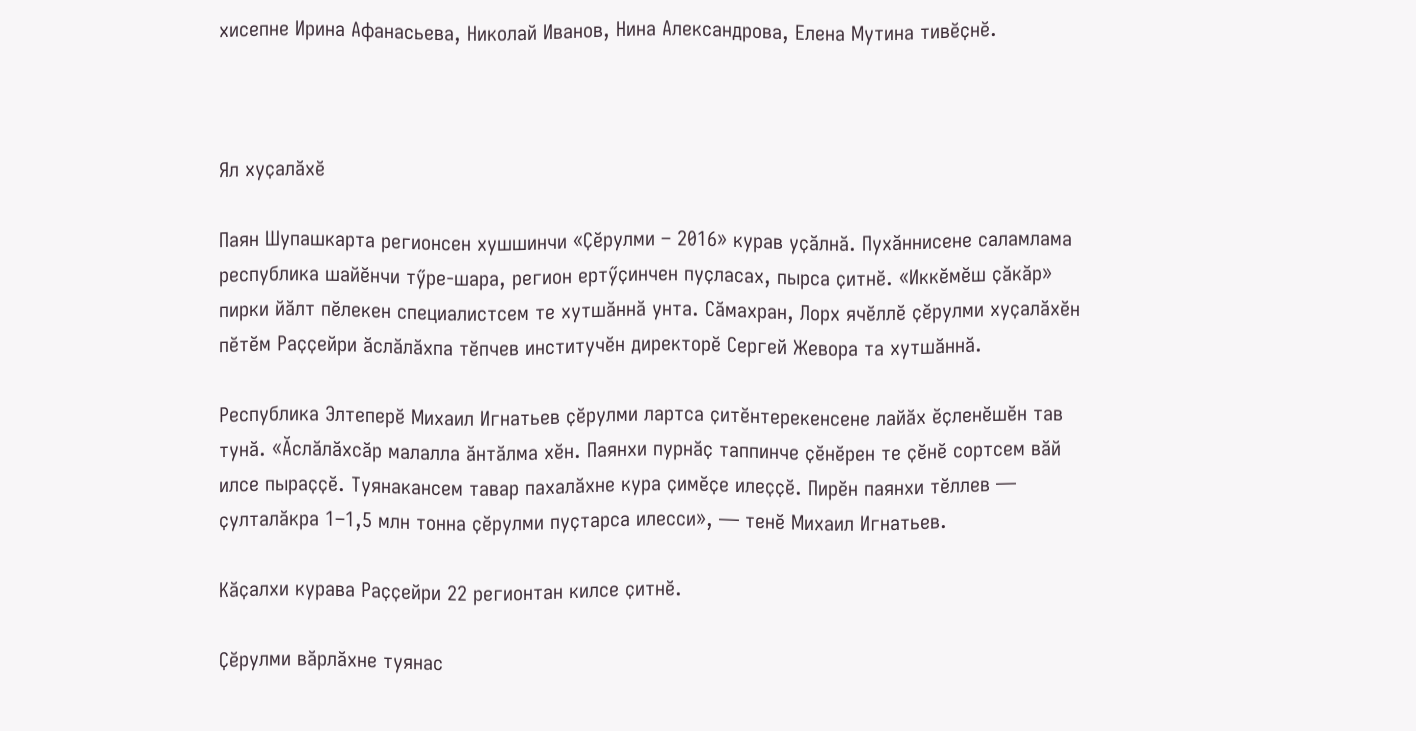хисепне Ирина Афанасьева, Николай Иванов, Нина Александрова, Елена Мутина тивӗҫнӗ.



Ял хуҫалӑхӗ

Паян Шупашкарта регионсен хушшинчи «Ҫӗрулми – 2016» курав уҫӑлнӑ. Пухӑннисене саламлама республика шайӗнчи тӳре-шара, регион ертӳҫинчен пуҫласах, пырса ҫитнӗ. «Иккӗмӗш ҫӑкӑр» пирки йӑлт пӗлекен специалистсем те хутшӑннӑ унта. Сӑмахран, Лорх ячӗллӗ ҫӗрулми хуҫалӑхӗн пӗтӗм Раҫҫейри ӑслӑлӑхпа тӗпчев институчӗн директорӗ Сергей Жевора та хутшӑннӑ.

Республика Элтеперӗ Михаил Игнатьев ҫӗрулми лартса ҫитӗнтерекенсене лайӑх ӗҫленӗшӗн тав тунӑ. «Ӑслӑлӑхсӑр малалла ӑнтӑлма хӗн. Паянхи пурнӑҫ таппинче ҫӗнӗрен те ҫӗнӗ сортсем вӑй илсе пыраҫҫӗ. Туянакансем тавар пахалӑхне кура ҫимӗҫе илеҫҫӗ. Пирӗн паянхи тӗллев — ҫулталӑкра 1–1,5 млн тонна ҫӗрулми пуҫтарса илесси», — тенӗ Михаил Игнатьев.

Кӑҫалхи курава Раҫҫейри 22 регионтан килсе ҫитнӗ.

Ҫӗрулми вӑрлӑхне туянас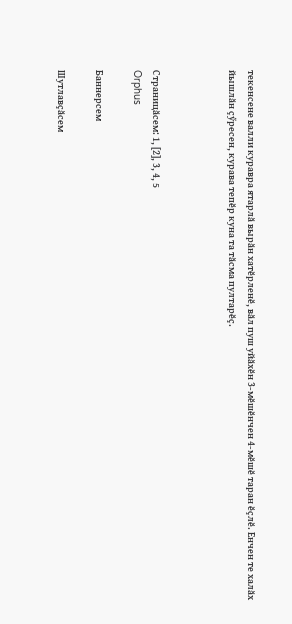текенсене валли куравра ятарлӑ вырӑн хатӗрленӗ, вӑл пуш уйӑхӗн 3-мӗшӗнчен 4-мӗшӗ таран ӗҫлӗ. Енчен те халӑх йышлӑн ҫӳресен, курава тепӗр куна та тӑсма пултарӗҫ.



Страницӑсем: 1, [2], 3, 4, 5
Orphus

Баннерсем

Шутлавҫӑсем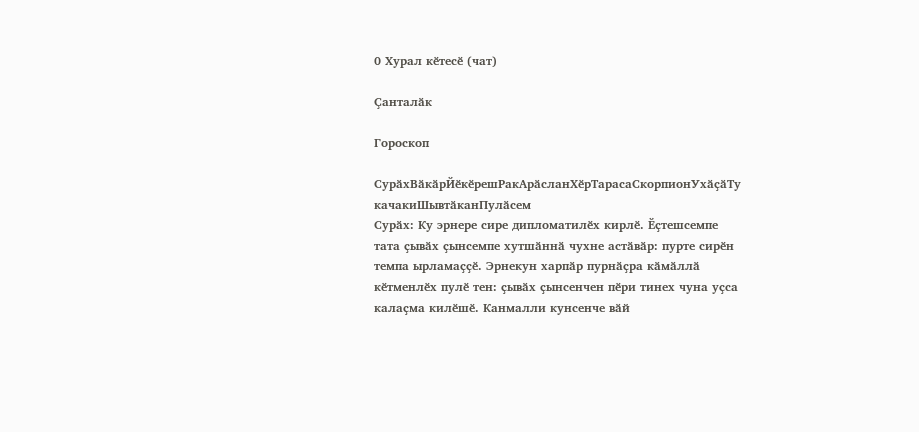0 Хурал кӗтесӗ (чат)

Ҫанталӑк

Гороскоп

СурӑхВӑкӑрЙӗкӗрешРакАрӑсланХӗрТарасаСкорпионУхӑҫӑТу качакиШывтӑканПулӑсем
Сурӑх: Ку эрнере сире дипломатилӗх кирлӗ. Ӗҫтешсемпе тата ҫывӑх ҫынсемпе хутшӑннӑ чухне астӑвӑр: пурте сирӗн темпа ырламаҫҫӗ. Эрнекун харпӑр пурнӑҫра кӑмӑллӑ кӗтменлӗх пулӗ тен: ҫывӑх ҫынсенчен пӗри тинех чуна уҫса калаҫма килӗшӗ. Канмалли кунсенче вӑй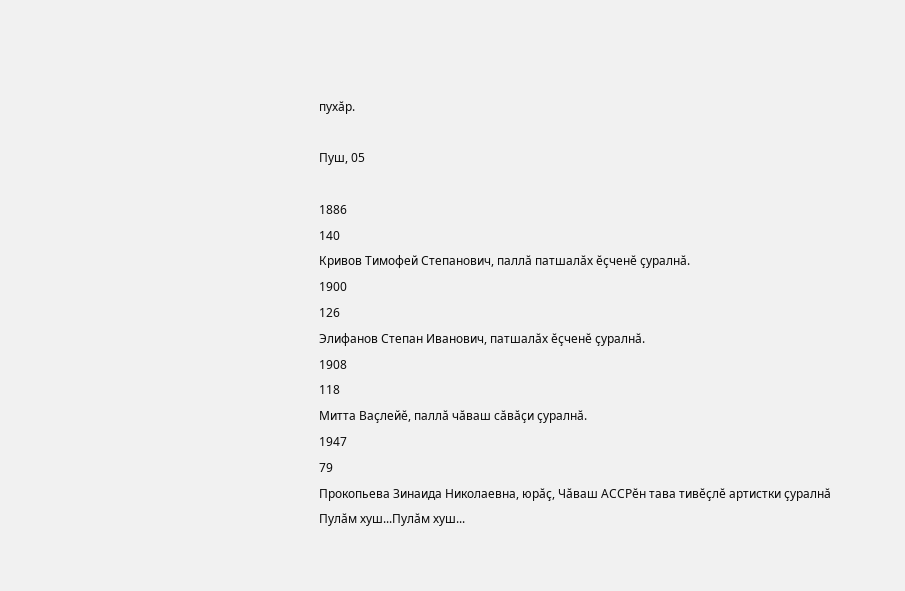пухӑр.

Пуш, 05

1886
140
Кривов Тимофей Степанович, паллӑ патшалӑх ӗҫченӗ ҫуралнӑ.
1900
126
Элифанов Степан Иванович, патшалӑх ӗҫченӗ ҫуралнӑ.
1908
118
Митта Ваҫлейӗ, паллӑ чӑваш сӑвӑҫи ҫуралнӑ.
1947
79
Прокопьева Зинаида Николаевна, юрӑҫ, Чӑваш АССРӗн тава тивӗҫлӗ артистки ҫуралнӑ
Пулӑм хуш...Пулӑм хуш...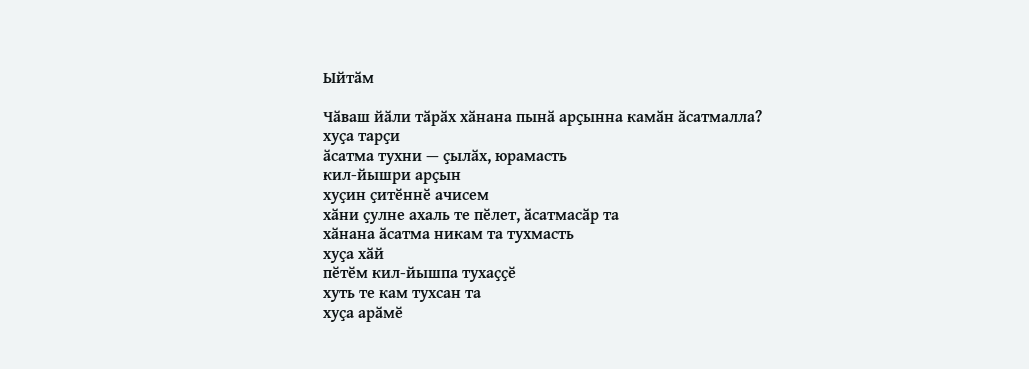Ыйтӑм

Чӑваш йӑли тӑрӑх хӑнана пынӑ арҫынна камӑн ӑсатмалла?
хуҫа тарҫи
ӑсатма тухни — ҫылӑх, юрамасть
кил-йышри арҫын
хуҫин ҫитӗннӗ ачисем
хӑни ҫулне ахаль те пӗлет, ӑсатмасӑр та
хӑнана ӑсатма никам та тухмасть
хуҫа хӑй
пӗтӗм кил-йышпа тухаҫҫӗ
хуть те кам тухсан та
хуҫа арӑмӗ